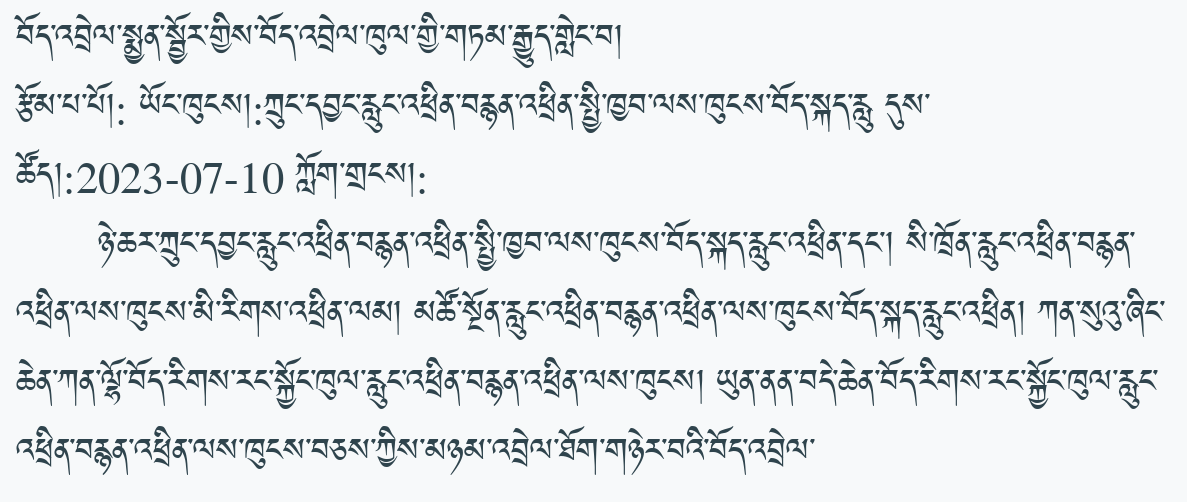བོད་འབྲེལ་སྨྱན་སྦྱོར་གྱིས་བོད་འབྲེལ་ཁུལ་གྱི་གཏམ་རྒྱུད་གླེང་བ།
རྩོམ་པ་པོ།: ཡོང་ཁུངས།:ཀྲུང་དབྱང་རླུང་འཕྲིན་བརྙན་འཕྲིན་སྤྱི་ཁྱབ་ལས་ཁུངས་བོད་སྐད་རླུ དུས་ཚོད།:2023-07-10 ཀློག་གྲངས།:
       ཉེ་ཆར་ཀྲུང་དབྱང་རླུང་འཕྲིན་བརྙན་འཕྲིན་སྤྱི་ཁྱབ་ལས་ཁུངས་བོད་སྐད་རླུང་འཕྲིན་དང་། སི་ཁྲོན་རླུང་འཕྲིན་བརྙན་འཕྲིན་ལས་ཁུངས་མི་རིགས་འཕྲིན་ལམ། མཚོ་སྔོན་རླུང་འཕྲིན་བརྙན་འཕྲིན་ལས་ཁུངས་བོད་སྐད་རླུང་འཕྲིན། ཀན་སུའུ་ཞིང་ཆེན་ཀན་ལྷོ་བོད་རིགས་རང་སྐྱོང་ཁུལ་རླུང་འཕྲིན་བརྙན་འཕྲིན་ལས་ཁུངས། ཡུན་ནན་བདེ་ཆེན་བོད་རིགས་རང་སྐྱོང་ཁུལ་རླུང་འཕྲིན་བརྙན་འཕྲིན་ལས་ཁུངས་བཅས་ཀྱིས་མཉམ་འབྲེལ་ཐོག་གཉེར་བའི་བོད་འབྲེལ་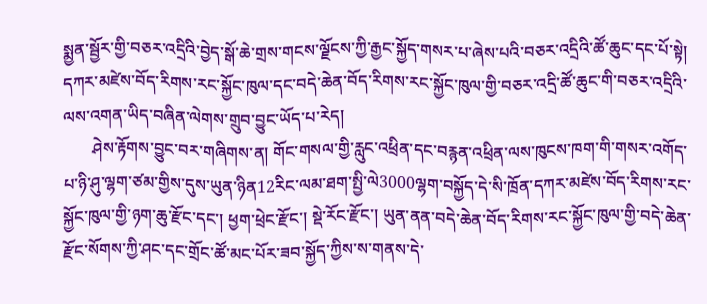སྨྱན་སྦྱོར་གྱི་བཅར་འདྲིའི་བྱེད་སྒོ་ཆེ་གྲས་གངས་ལྗོངས་ཀྱི་རྒྱང་སྐྱོད་གསར་པ་ཞེས་པའི་བཅར་འདྲིའི་ཚོ་ཆུང་དང་པོ་སྟེ། དཀར་མཛེས་བོད་རིགས་རང་སྐྱོང་ཁུལ་དང་བདེ་ཆེན་བོད་རིགས་རང་སྐྱོང་ཁུལ་གྱི་བཅར་འདྲི་ཚོ་ཆུང་གི་བཅར་འདྲིའི་ལས་འགན་ཡིད་བཞིན་ལེགས་གྲུབ་བྱུང་ཡོད་པ་རེད།
       ཤེས་རྟོགས་བྱུང་བར་གཞིགས་ན། གོང་གསལ་གྱི་རླུང་འཕྲིན་དང་བརྙན་འཕྲིན་ལས་ཁུངས་ཁག་གི་གསར་འགོད་པ་ཉི་ཤུ་ལྷག་ཙམ་གྱིས་དུས་ཡུན་ཉིན12རིང་ལམ་ཐག་སྤྱི་ལེ3000ལྷག་བསྐྱོད་དེ་སི་ཁྲོན་དཀར་མཛེས་བོད་རིགས་རང་སྐྱོང་ཁུལ་གྱི་ཉག་ཆུ་རྫོང་དང་། ཕྱག་ཕྲེང་རྫོང་། སྡེ་རོང་རྫོང་། ཡུན་ནན་བདེ་ཆེན་བོད་རིགས་རང་སྐྱོང་ཁུལ་གྱི་བདེ་ཆེན་རྫོང་སོགས་ཀྱི་ཤང་དང་གྲོང་ཚོ་མང་པོར་ཟབ་སྐྱོད་ཀྱིས་ས་གནས་དེ་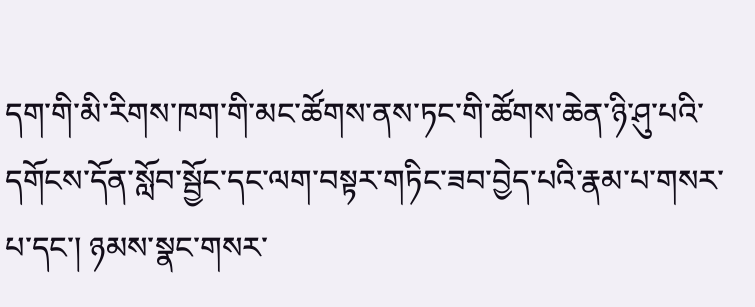དག་གི་མི་རིགས་ཁག་གི་མང་ཚོགས་ནས་ཏང་གི་ཚོགས་ཆེན་ཉི་ཤུ་པའི་དགོངས་དོན་སློབ་སྦྱོང་དང་ལག་བསྟར་གཏིང་ཟབ་བྱེད་པའི་རྣམ་པ་གསར་པ་དང་། ཉམས་སྣང་གསར་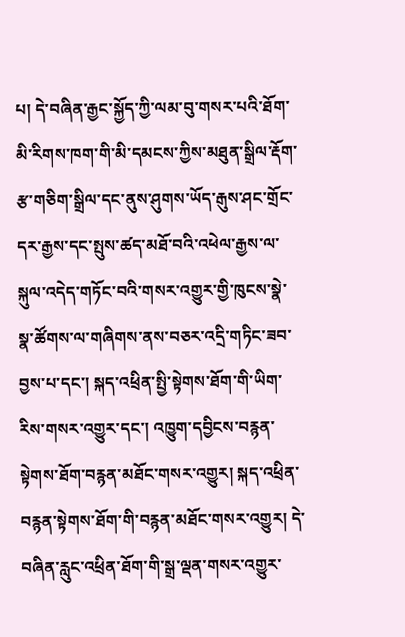པ། དེ་བཞིན་རྒྱང་སྐྱོད་ཀྱི་ལམ་བུ་གསར་པའི་ཐོག་མི་རིགས་ཁག་གི་མི་དམངས་ཀྱིས་མཐུན་སྒྲིལ་རྡོག་རྩ་གཅིག་སྒྲིལ་དང་ནུས་ཤུགས་ཡོད་རྒུས་ཤང་གྲོང་དར་རྒྱས་དང་སྤུས་ཚད་མཐོ་བའི་འཕེལ་རྒྱས་ལ་སྐུལ་འདེད་གཏོང་བའི་གསར་འགྱུར་གྱི་ཁུངས་སྣེ་སྣ་ཚོགས་ལ་གཞིགས་ནས་བཅར་འདྲི་གཏིང་ཟབ་བྱས་པ་དང་། སྐད་འཕྲིན་སྤྱི་སྟེགས་ཐོག་གི་ཡིག་རིས་གསར་འགྱུར་དང་། འཁྱུག་དབྱིངས་བརྙན་སྟེགས་ཐོག་བརྙན་མཐོང་གསར་འགྱུར། སྐད་འཕྲིན་བརྙན་སྟེགས་ཐོག་གི་བརྙན་མཐོང་གསར་འགྱུར། དེ་བཞིན་རླུང་འཕྲིན་ཐོག་གི་སྒྲ་ལྡན་གསར་འགྱུར་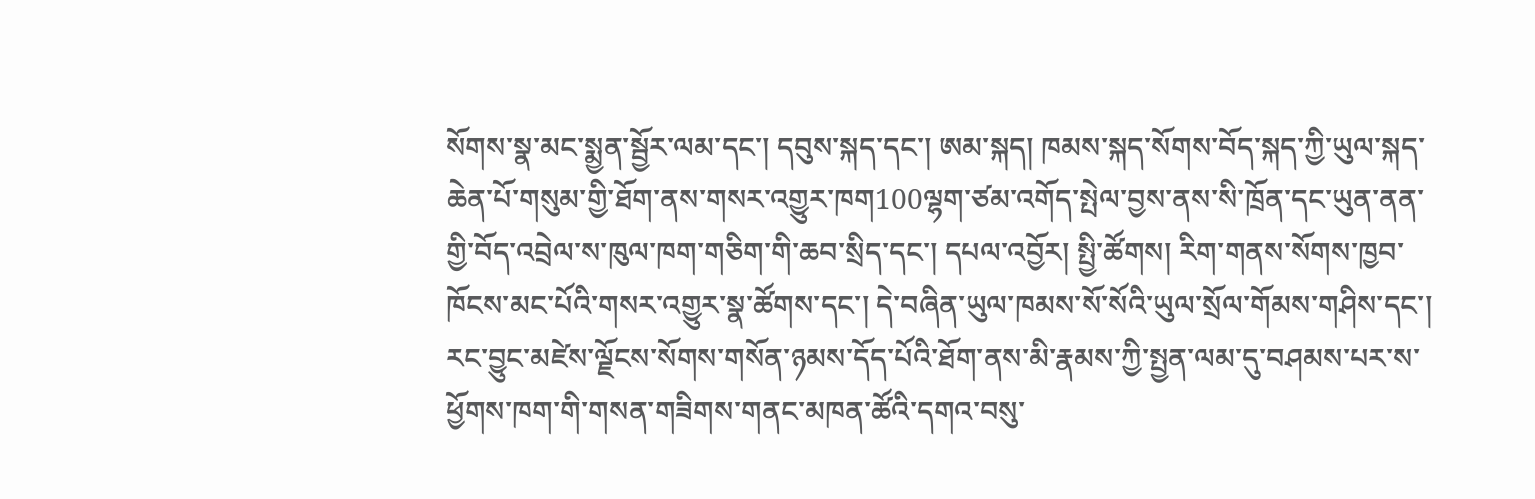སོགས་སྣ་མང་སྨྱན་སྦྱོར་ལམ་དང་། དབུས་སྐད་དང་། ཨམ་སྐད། ཁམས་སྐད་སོགས་བོད་སྐད་ཀྱི་ཡུལ་སྐད་ཆེན་པོ་གསུམ་གྱི་ཐོག་ནས་གསར་འགྱུར་ཁག100ལྷག་ཙམ་འགོད་སྤེལ་བྱས་ནས་སི་ཁྲོན་དང་ཡུན་ནན་གྱི་བོད་འབྲེལ་ས་ཁུལ་ཁག་གཅིག་གི་ཆབ་སྲིད་དང་། དཔལ་འབྱོར། སྤྱི་ཚོགས། རིག་གནས་སོགས་ཁྱབ་ཁོངས་མང་པོའི་གསར་འགྱུར་སྣ་ཚོགས་དང་། དེ་བཞིན་ཡུལ་ཁམས་སོ་སོའི་ཡུལ་སྲོལ་གོམས་གཤིས་དང་། རང་བྱུང་མཛེས་ལྗོངས་སོགས་གསོན་ཉམས་དོད་པོའི་ཐོག་ནས་མི་རྣམས་ཀྱི་སྤྱན་ལམ་དུ་བཤམས་པར་ས་ཕྱོགས་ཁག་གི་གསན་གཟིགས་གནང་མཁན་ཚོའི་དགའ་བསུ་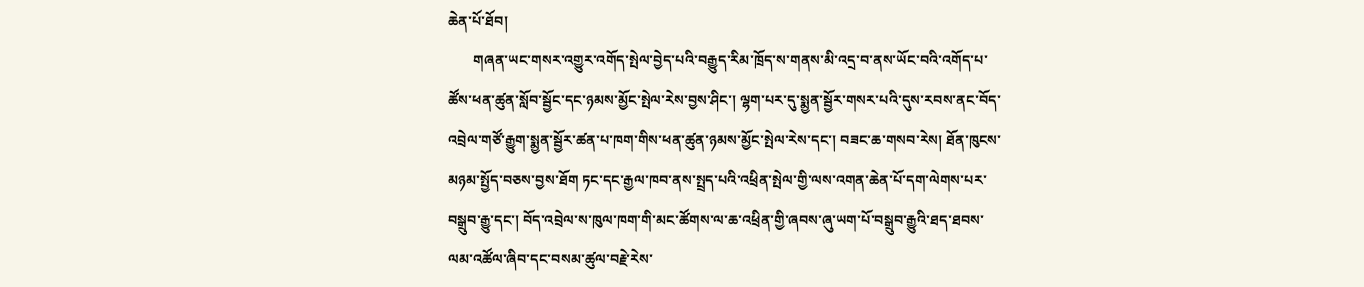ཆེན་པོ་ཐོབ།
       གཞན་ཡང་གསར་འགྱུར་འགོད་སྤེལ་བྱེད་པའི་བརྒྱུད་རིམ་ཁྲོད་ས་གནས་མི་འདྲ་བ་ནས་ཡོང་བའི་འགོད་པ་ཚོས་ཕན་ཚུན་སློབ་སྦྱོང་དང་ཉམས་མྱོང་སྤེལ་རེས་བྱས་ཤིང་། ལྷག་པར་དུ་སྨྱན་སྦྱོར་གསར་པའི་དུས་རབས་ནང་བོད་འབྲེལ་གཙོ་རྒྱུག་སྨྱན་སྦྱོར་ཚན་པ་ཁག་གིས་ཕན་ཚུན་ཉམས་མྱོང་སྤེལ་རེས་དང་། བཟང་ཆ་གསབ་རེས། ཐོན་ཁུངས་མཉམ་སྤྱོད་བཅས་བྱས་ཐོག ཏང་དང་རྒྱལ་ཁབ་ནས་སྤྲད་པའི་འཕྲིན་སྤེལ་གྱི་ལས་འགན་ཆེན་པོ་དག་ལེགས་པར་བསྒྲུབ་རྒྱུ་དང་། བོད་འབྲེལ་ས་ཁུལ་ཁག་གི་མང་ཚོགས་ལ་ཆ་འཕྲིན་གྱི་ཞབས་ཞུ་ཡག་པོ་བསྒྲུབ་རྒྱུའི་ཐད་ཐབས་ལམ་འཚོལ་ཞིབ་དང་བསམ་ཚུལ་བརྗེ་རེས་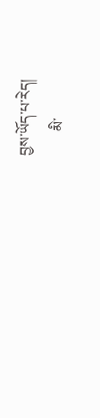བྱས་ཡོད་པ་རེད།
       མི་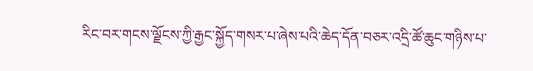རིང་བར་གངས་ལྗོངས་ཀྱི་རྒྱང་སྐྱོད་གསར་པ་ཞེས་པའི་ཆེད་དོན་བཅར་འདྲི་ཚོ་ཆུང་གཉིས་པ་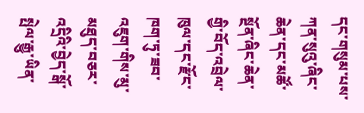དང་གསུམ་པས་ཀན་སུའུ་ཞིང་ཆེན་དང་མཚོ་སྔོན་ཞིང་ཆེན་གྱི་བོད་འབྲེལ་ཁུལ་དང་རྫོང་ཁག་ཏུ་ཟབ་འཇུག་གིས་མུ་མཐུད་བཅར་འདྲིའི་བྱེད་སྒོ་སྤེལ་རྒྱུ་ཡིན་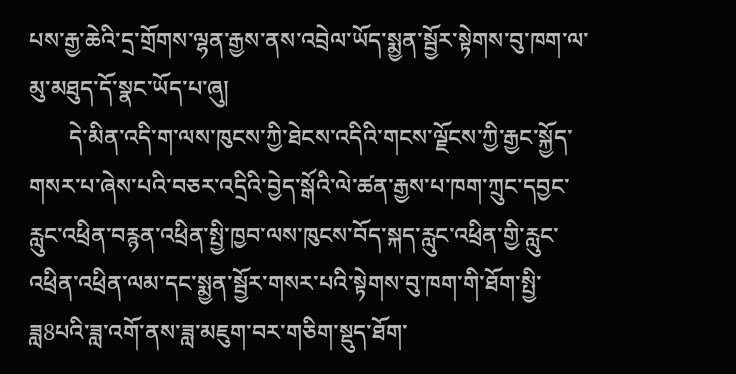པས་རྒྱ་ཆེའི་དྲ་གྲོགས་ལྷན་རྒྱས་ནས་འབྲེལ་ཡོད་སྨྱན་སྦྱོར་སྟེགས་བུ་ཁག་ལ་མུ་མཐུད་དོ་སྣང་ཡོད་པ་ཞུ།
       དེ་མིན་འདི་ག་ལས་ཁུངས་ཀྱི་ཐེངས་འདིའི་གངས་ལྗོངས་ཀྱི་རྒྱང་སྐྱོད་གསར་པ་ཞེས་པའི་བཅར་འདྲིའི་བྱེད་སྒོའི་ལེ་ཚན་རྒྱས་པ་ཁག་ཀྲུང་དབྱང་རླུང་འཕྲིན་བརྙན་འཕྲིན་སྤྱི་ཁྱབ་ལས་ཁུངས་བོད་སྐད་རླུང་འཕྲིན་གྱི་རླུང་འཕྲིན་འཕྲིན་ལམ་དང་སྨྱན་སྦྱོར་གསར་པའི་སྟེགས་བུ་ཁག་གི་ཐོག་སྤྱི་ཟླ8པའི་ཟླ་འགོ་ནས་ཟླ་མཇུག་བར་གཅིག་སྡུད་ཐོག་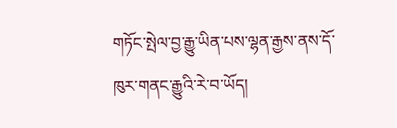གཏོང་སྤེལ་བྱ་རྒྱུ་ཡིན་པས་ལྷན་རྒྱས་ནས་དོ་ཁུར་གནང་རྒྱུའི་རེ་བ་ཡོད།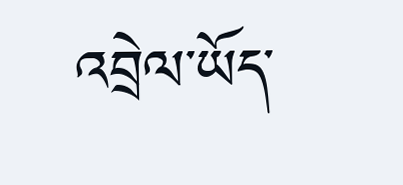འབྲེལ་ཡོད་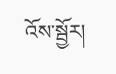འོས་སྦྱོར།